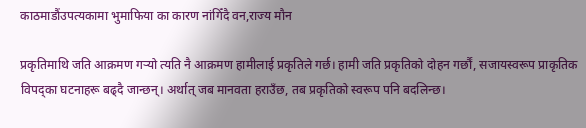काठमाडौंउपत्यकामा भुमाफिया का कारण नांगिँदै वन,राज्य मौन

प्रकृतिमाथि जति आक्रमण गर्‍यो त्यति नै आक्रमण हामीलाई प्रकृतिले गर्छ। हामी जति प्रकृतिको दोहन गर्छौं, सजायस्वरूप प्राकृतिक विपद्का घटनाहरू बढ्दै जान्छन्। अर्थात् जब मानवता हराउँछ, तब प्रकृतिको स्वरूप पनि बदलिन्छ।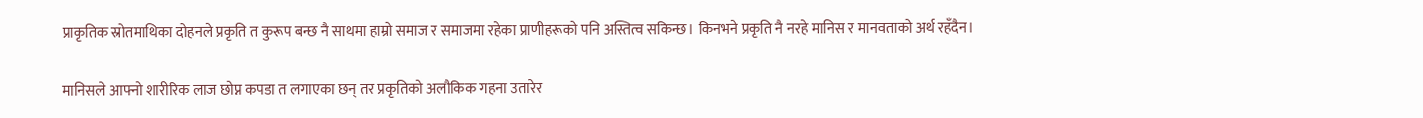प्राकृतिक स्रोतमाथिका दोहनले प्रकृति त कुरूप बन्छ नै साथमा हाम्रो समाज र समाजमा रहेका प्राणीहरूको पनि अस्तित्व सकिन्छ। किनभने प्रकृति नै नरहे मानिस र मानवताको अर्थ रहँदैन।

मानिसले आफ्नो शारीरिक लाज छोप्न कपडा त लगाएका छन् तर प्रकृतिको अलौकिक गहना उतारेर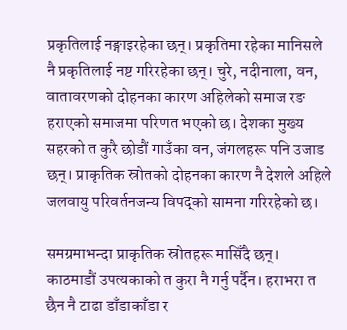प्रकृतिलाई नङ्गाइरहेका छन्। प्रकृतिमा रहेका मानिसले नै प्रकृतिलाई नष्ट गरिरहेका छन्। चुरे, नदीनाला, वन, वातावरणको दोहनका कारण अहिलेको समाज रङ हराएको समाजमा परिणत भएको छ। देशका मुख्य सहरको त कुरै छोडौं गाउँका वन, जंगलहरू पनि उजाड छन्। प्राकृतिक स्रोतको दोहनका कारण नै देशले अहिले जलवायु परिवर्तनजन्य विपद्को सामना गरिरहेको छ।

समग्रमाभन्दा प्राकृतिक स्रोतहरू मासिँदै छन्। काठमाडौं उपत्यकाको त कुरा नै गर्नु पर्दैन। हराभरा त छैन नै टाढा डाँडाकाँडा र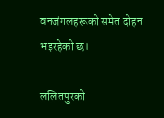वनजंगलहरूको समेत दोहन भइरहेको छ।

ललितपुरको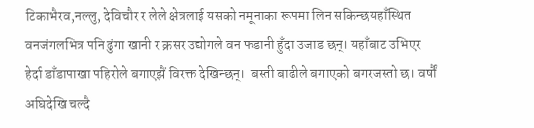टिकाभैरव,नल्लु, देविचौर र लेले क्षेत्रलाई यसको नमूनाका रूपमा लिन सकिन्छयहाँस्थित वनजंगलभित्र पनि ढुंगा खानी र क्रसर उद्योगले वन फडानी हुँदा उजाड छन्। यहाँबाट उभिएर हेर्दा डाँडापाखा पहिरोले बगाएझैं विरक्त देखिन्छन्।  बस्ती बाढीले बगाएको बगरजस्तो छ। वर्षौं अघिदेखि चल्दै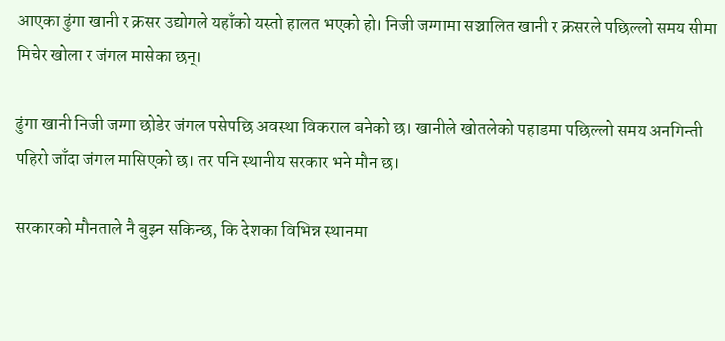आएका ढुंगा खानी र क्रसर उद्योगले यहाँको यस्तो हालत भएको हो। निजी जग्गामा सञ्चालित खानी र क्रसरले पछिल्लो समय सीमा मिचेर खोला र जंगल मासेका छन्।

ढुंगा खानी निजी जग्गा छोडेर जंगल पसेपछि अवस्था विकराल बनेको छ। खानीले खोतलेको पहाडमा पछिल्लो समय अनगिन्ती पहिरो जाँदा जंगल मासिएको छ। तर पनि स्थानीय सरकार भने मौन छ।

सरकारको मौनताले नै बुझ्न सकिन्छ, कि देशका विभिन्न स्थानमा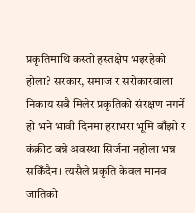प्रकृतिमाथि कस्तो हस्तक्षेप भइरहेको होला? सरकार, समाज र सरोकारवाला निकाय सबै मिलेर प्रकृतिको संरक्षण नगर्ने हो भने भावी दिनमा हराभरा भूमि बाँझो र कंक्रीट बन्ने अवस्था सिर्जना नहोला भन्न सकिँदैन। त्यसैले प्रकृति केवल मानव जातिको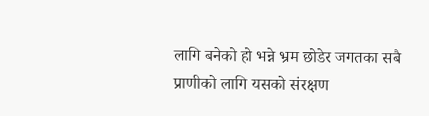लागि बनेको हो भन्ने भ्रम छोडेर जगतका सबै प्राणीको लागि यसको संरक्षण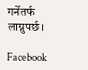गर्नेतर्फ लाग्नुपर्छ।

Facebook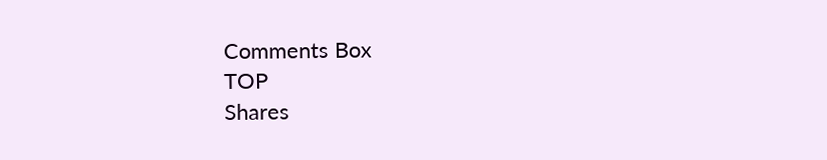Comments Box
TOP
Shares